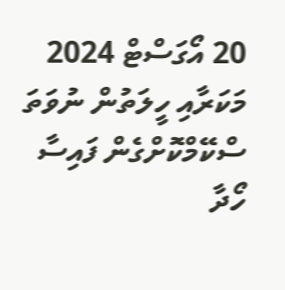20 އޯގަސްޓް 2024
މަކަރާއި ހީލަތުން ނުވަތަ ސްކޭމްކޮށްގެން ފައިސާ ހޯދާ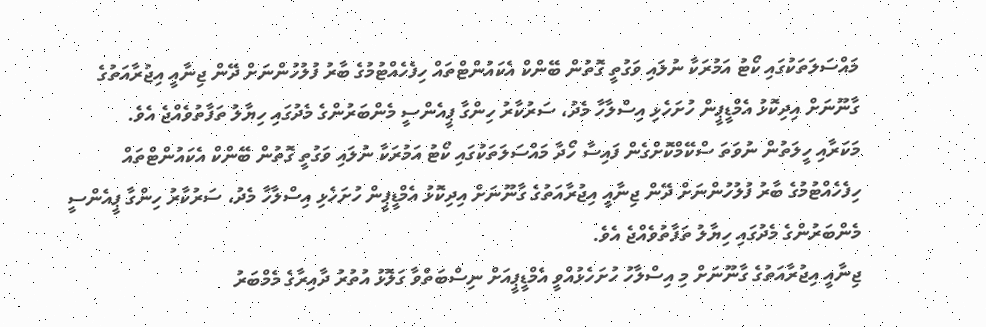މައްސަލަތަކުގައި ކޯޓު އަމުރަކާ ނުލައި ވަގުތީ ގޮތުން ބޭންކް އެކައުންޓްތައް ހިފެހެއްޓުމުގެ ބާރު ފުލުހުންނަށް ދޭން ޖިނާއީ އިޖުރާއަތުގެ ގާނޫނަށް އިދިކޮޅު އެމްޑީޕީން ހުށަހެޅި އިސްލާހާ މެދު، ސަރުކާރު ހިންގާ ޕީއެންސީ މެންބަރުންގެ މެދުގައި ހިޔާލު ތަފާތުވެއްޖެ އެވެ.
މަކަރާއި ހީލަތުން ނުވަތަ ސްކޭމްކޮށްގެން ފައިސާ ހޯދާ މައްސަލަތަކުގައި ކޯޓު އަމުރަކާ ނުލައި ވަގުތީ ގޮތުން ބޭންކް އެކައުންޓްތައް ހިފެހެއްޓުމުގެ ބާރު ފުލުހުންނަށް ދޭން ޖިނާއީ އިޖުރާއަތުގެ ގާނޫނަށް އިދިކޮޅު އެމްޑީޕީން ހުށަހެޅި އިސްލާހާ މެދު، ސަރުކާރު ހިންގާ ޕީއެންސީ މެންބަރުންގެ މެދުގައި ހިޔާލު ތަފާތުވެއްޖެ އެވެ.
ޖިނާއީ އިޖުރާއަތުގެ ގާނޫނަށް މި އިސްލާހު ހުށަހެޅުއްވީ އެމްޑީޕީއަށް ނިސްބަތްވާ ގަލޮޅު އުތުރު ދާއިރާގެ މެމްބަރު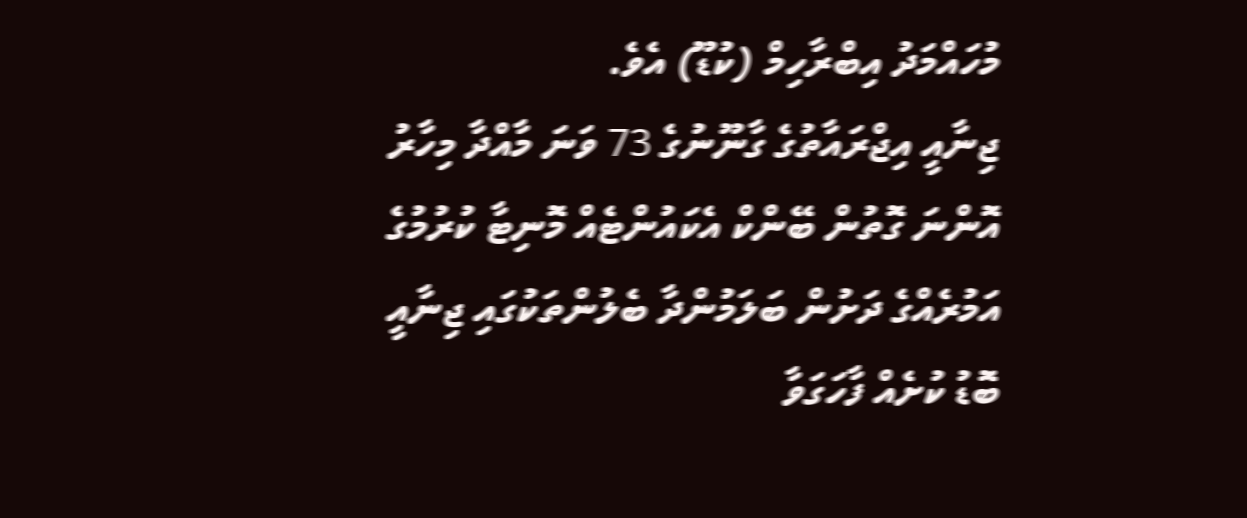މުހައްމަދު އިބްރާހިމް (ކުޑޫ) އެވެ.
ޖިނާއީ އިޖްރައާތުގެ ގާނޫނުގެ 73 ވަނަ މާއްދާ މިހާރު އޮންނަ ގޮތުން ބޭންކް އެކައުންޓެއް މޮނިޓާ ކުރުމުގެ އަމުރެއްގެ ދަށުން ބަލަމުންދާ ބެލުންތަކުގައި ޖިނާއީ ބޮޑު ކުށެއް ފާހަގަވާ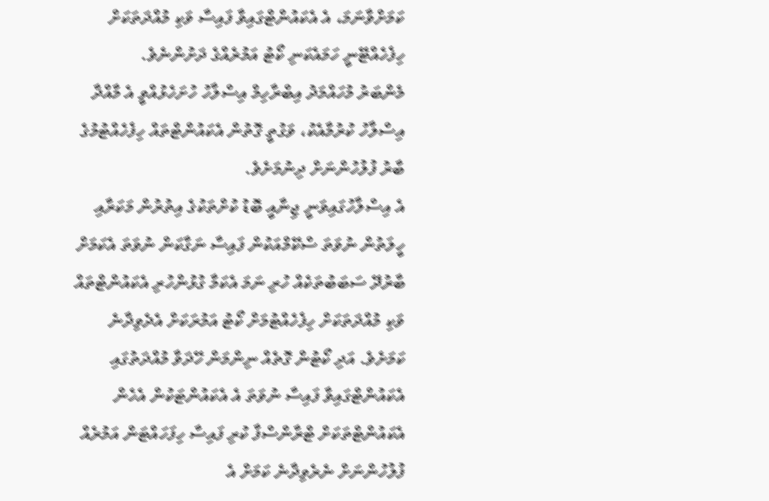ކަމަށްވާނަމަ، އެ އެކައުންޓްގައިވާ ފައިސާ ވަކި މުއްދަތަކަށް ހިފެހެއްޓޭނީ ހަމައެކަނި ކޯޓު އަމުރެއްގެ ދަށުންނެވެ.
މެންބަރު މުހައްމަދު އިބްރާހިމް އިސްލާހު ހުށަހެޅުއްވީ އެ މާއްދާ އިސްލާހު ކުރުމާއެކު، ވަގުތީ ގޮތުން އެކައުންޓްތައް ހިފެހެއްޓުމުގެ ބާރު ފުލުހުންނަށް ދިނުމަށެވެ.
އެ އިސްލާހުގައިވަނީ ޖިނާއީ ބޮޑު ކުށްތަކުގެ އިތުރުން މަކަރާއި ހީލަތުން ނުވަތަ ސްކޭމްއަކުން ފައިސާ ނަގާކަން ނުވަތަ އެކަމަށް ބާރުދޭ ސަބަބުތަކެއް ހުރި ނަމަ އެކަމާ ގުޅުންހުރި އެކައުންޓްތައް ވަކި މުއްދަތަކަށް ހިފެހެއްޓުމަށް ކޯޓު އަމުރަކަށް އެދެވިދާނެ ކަމަށެވެ. އަދި ކޯޓުން ގޮތެއް ނިންމަން ހޭދަވާ މުއްދަތުގައި އެކައުންޓްގައިވާ ފައިސާ ނުވަތަ އެ އެކައުންޓަކުން އެހެން އެކައުންޓްތަކަށް ޓްރާންސްފާ ކުރި ފައިސާ ހިފަހައްޓަން އަމުރެއް ފުލުހުންނަށް ނެރެވިދާނެ ކަމަށް އެ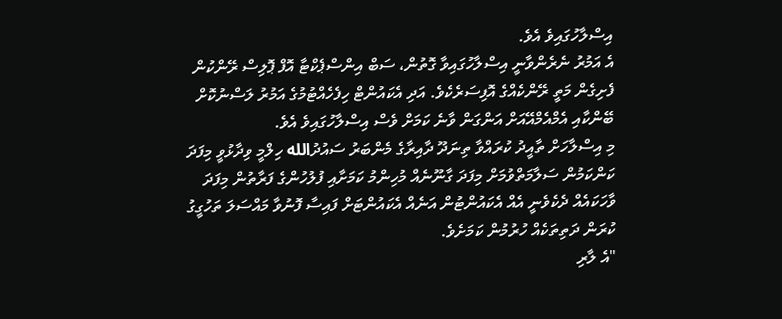އިސްލާހުގައިވެ އެވެ.
އެ އަމުރު ނެރެންވާނީ އިސްލާހުގައިވާ ގޮތުން، ސަބް އިންސްޕެކްޓާ އޮފް ޕޮލިސް ރޭންކުން ފެށިގެން މަތީ ރޭންކެއްގެ އޮފިސަރެކެވެ. އަދި އެކައުންޓް ހިފެހެއްޓުމުގެ އަމުރު ލަސްނުކޮށް ބޭންކާއި އެމްއެމްއޭއަށް އަންގަން ވާނެ ކަމަށް ވެސް އިސްލާހުގައިވެ އެވެ.
މި އިސްލާހަށް ތާއީދު ކުރައްވާ ތިނަދޫ ދާއިރާގެ މެންބަރު ސައުދުالله ހިލްމީ ވިދާޅުވީ މިފަދަ ކަންކަމުން ސަލާމަތްވުމަށް މިފަދަ ގާނޫނެއް މުހިންމު ކަމަށާއި ފުލުހުންގެ ފަރާތުން މިފަދަ ވާހަކައެއް ދެކެވެނީ އެއް އެކައުންޓުން އަނެއް އެކައުންޓަށް ފައިސާ ފޮނުވާ މައްސަލަ ތަހުގީގު ކުރަން ދަތިތަކެއް ހުރުމުން ކަމަށެވެ.
"އެ ލާރި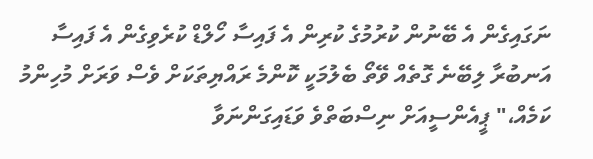ނަގައިގެން އެ ބޭނުން ކުރުމުގެ ކުރިން އެ ފައިސާ ހޯލްޑް ކުރެވިގެން އެ ފައިސާ އަނބުރާ ލިބޭނެ ގޮތެއް ވޭތޯ ބެލުމަކީ ކޮންމެ ރައްޔިތަކަށް ވެސް ވަރަށް މުހިންމު ކަމެއް،" ޕީއެންސީއަށް ނިސްބަތްވެ ވަޑައިގަންނަވާ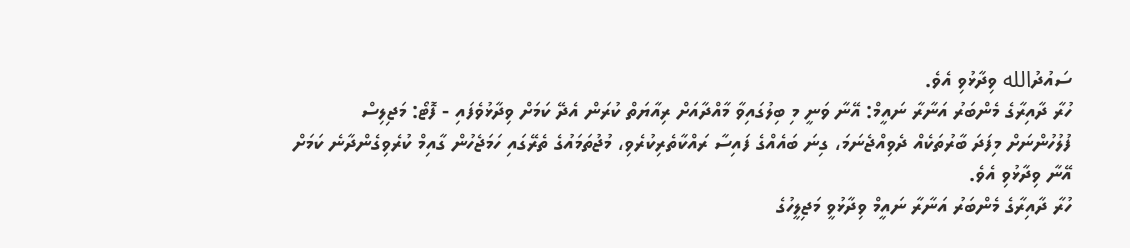ސައުދުالله ވިދާޅުވި އެވެ.
ހުރާ ދާއިރާގެ މެންބަރު އަނާރާ ނައީމް: އޭނާ ވަނީ މި ބިލުގައިވާ މާއްދާއަށް ރިއާޔަތް ކުރަން އެދޭ ކަމަށް ވިދާޅުވެފައި - ފޮޓޯ: މަޖިލިސް
ފުލުހުންނަށް މިފަދަ ބާރުތަކެއް ދެވިއްޖެނަމަ، ގިނަ ބައެއްގެ ފައިސާ ރައްކާތެރިކުރެވި، މުޖުތަމައުގެ ތެރޭގައި ހަމަޖެހުން ގާއިމް ކުރެވިގެންދާނެ ކަމަށް އޭނާ ވިދާޅުވި އެވެ.
ހުރާ ދާއިރާގެ މެންބަރު އަނާރާ ނައީމް ވިދާޅުވީ މަޖިލީހުގެ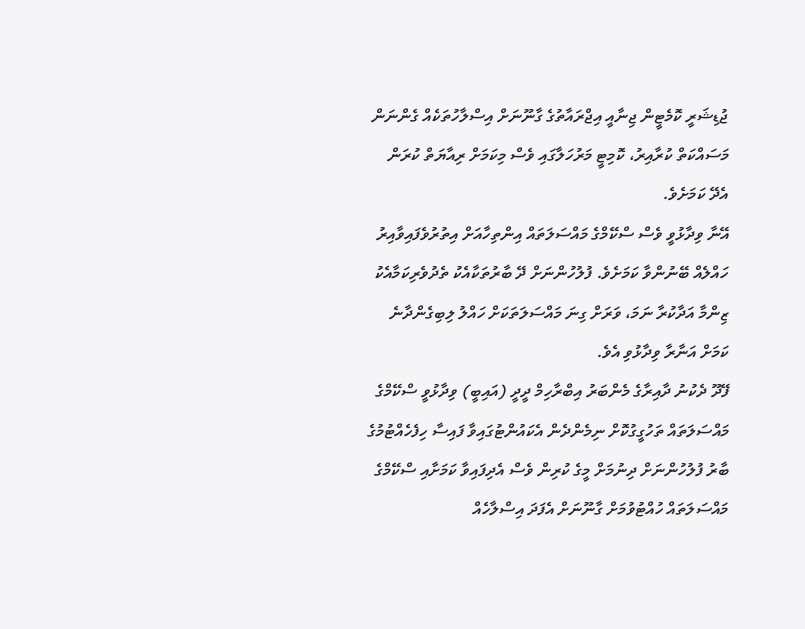ޖުޑިޝަރީ ކޮމެޓީން ޖިނާއީ އިޖްރައާތުގެ ގާނޫނަށް އިސްލާހުތަކެއް ގެންނަން މަސައްކަތް ކުރާއިރު، ކޮމިޓީ މަރުހަލާގައި ވެސް މިކަމަށް ރިއާޔަތް ކުރަން އެދޭ ކަމަށެވެ.
އޭނާ ވިދާޅުވީ ވެސް ސްކޭމްގެ މައްސަލަތައް އިންތިހާއަށް އިތުރުވެފައިވާއިރު ހައްލެއް ބޭނުންވާ ކަމަށެވެ. ފުލުހުންނަށް ދޭ ބާރުތަކާއެކު ތެދުވެރިކަމާއެކު ޒިންމާ އަދާކުރާ ނަމަ، ވަރަށް ގިނަ މައްސަލަތަކަށް ހައްލު ލިބިގެންދާނެ ކަމަށް އަނާރާ ވިދާޅުވި އެވެ.
ފޭދޫ ދެކުނު ދާއިރާގެ މެންބަރު އިބްރާހިމް ދީދީ (އައިބީ) ވިދާޅުވީ ސްކޭމްގެ މައްސަލަތައް ތަހުގީގުކޮށް ނިމެންދެން އެކައުންޓުގައިވާ ފައިސާ ހިފެހެއްޓުމުގެ ބާރު ފުލުހުންނަށް ދިނުމަށް މީގެ ކުރިން ވެސް އެދިފައިވާ ކަމަށާއި ސްކޭމްގެ މައްސަލަތައް ހުއްޓުވުމަށް ގާނޫނަށް އެފަދަ އިސްލާހެއް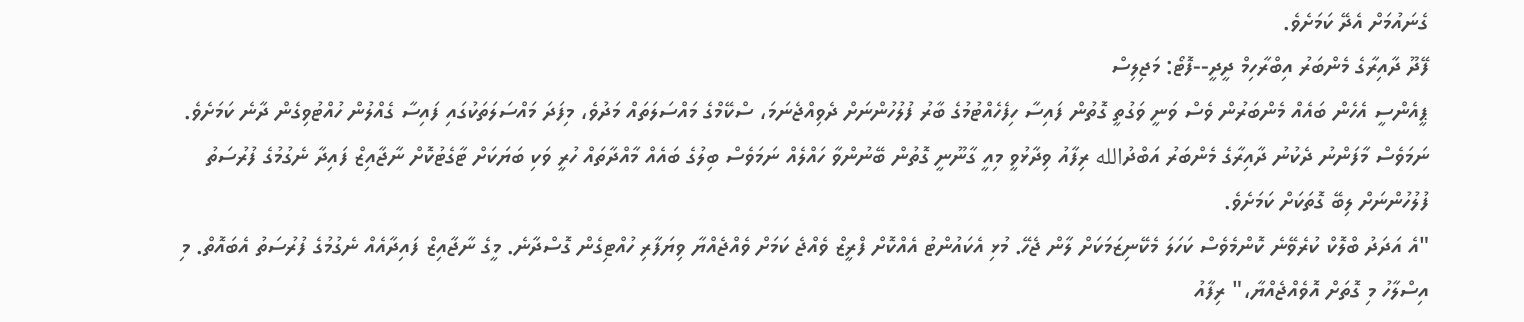ގެނައުމަށް އެދޭ ކަމަށެވެ.
ފޭދޫ ދާއިރާގެ މެންބަރު އިބްރާހިމް ދީދީ--ފޮޓޯ: މަޖިލިސް
ޕީއެންސީ އެހެން ބައެއް މެންބަރުން ވެސް ވަނީ ވަގުތީ ގޮތުން ފައިސާ ހިފެހެއްޓުމުގެ ބާރު ފުލުހުންނަށް ދެވިއްޖެނަމަ، ސްކޭމްގެ މައްސަލަތައް މަދުވެ، މިފަދަ މައްސަލަތަކުގައި ފައިސާ ގެއްލުން ހުއްޓުވިގެން ދާނެ ކަމަށެވެ.
ނަމަވެސް މާފަންނު ދެކުނު ދާއިރާގެ މެންބަރު އަބްދުالله ރިފާއު ވިދާޅުވީ މިއީ ގާނޫނީ ގޮތުން ބޭނުންވާ ހައްލެއް ނަމަވެސް ބިލުގެ ބައެއް މާއްދާތައް ހުރީ ވަކި ބަޔަކަށް ޓާގެޓުކޮށް ނާޖާއިޒް ފައިދާ ނެގުމުގެ ފުރުސަތު ފުލުހުންނަށް ލިބޭ ގޮތަކަށް ކަމަށެވެ.
"އެ އަދަދު ބްލޮކް ކުރެވޭނެ ކޮންމެވެސް ކަހަލަ މެކޭނިޒަމަކަށް ލާން ޖެހޭ. މުޅި އެކައުންޓު އެއްކޮށް ފްރީޒް ވެއްޖެ ކަމަށް ވެއްޖެއްޔާ ވިޔަފާރި ހުއްޓިގެން ގޮސްދާނެ. މީގެ ނާޖާއިޒް ފައިދާއެއް ނެގުމުގެ ފުރުސަތު އެބައޮތް. މި އިސްލާހު މި ގޮތަށް އޮވެއްޖެއްޔާ،" ރިފާއު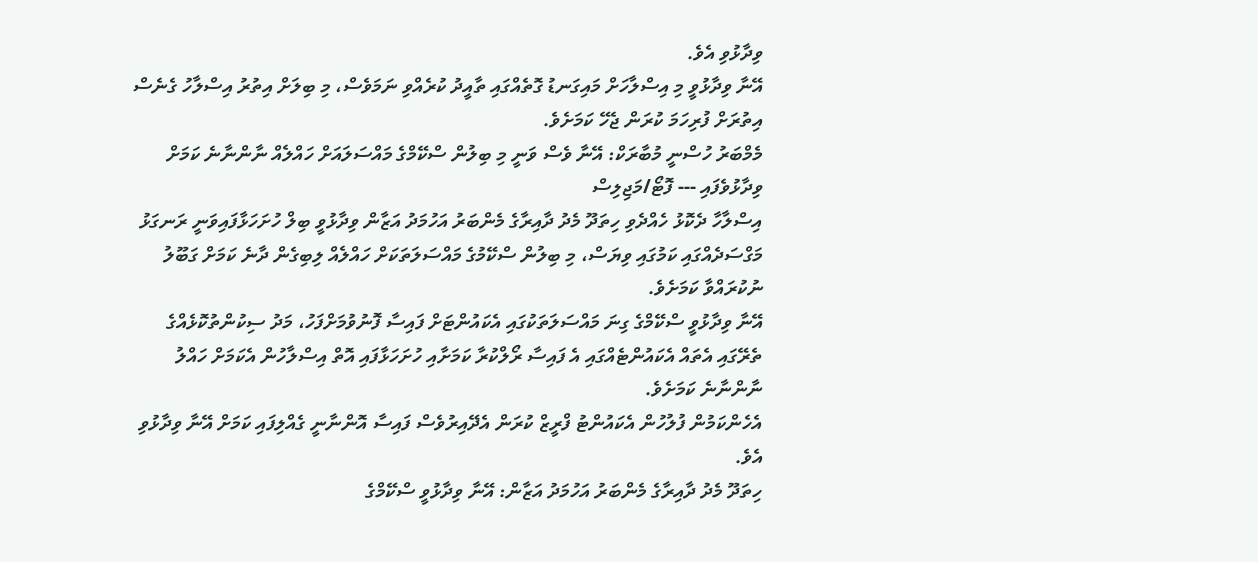ވިދާޅުވި އެވެ.
އޭނާ ވިދާޅުވީ މި އިސްލާހަށް މައިގަނޑު ގޮތެއްގައި ތާއީދު ކުރެއްވި ނަމަވެސް، މި ބިލަށް އިތުރު އިސްލާހު ގެނެސް އިތުރަށް ފުރިހަމަ ކުރަން ޖެހޭ ކަމަށެވެ.
މެމްބަރު ހުސްނީ މުބާރަކް: އޭނާ ވެސް ވަނީ މި ބިލުން ސްކޭމްގެ މައްސަލައަށް ހައްލެއް ނާންނާނެ ކަމަށް ވިދާޅުވެފައި --- ފޮޓޯ/މަޖިލިސް
އިސްލާހާ ދެކޮޅު ހެއްދެވި ހިތަދޫ މެދު ދާއިރާގެ މެންބަރު އަހުމަދު އަޒާން ވިދާޅުވީ ބިލް ހުށަހަޅާފައިވަނީ ރަނގަޅު މަގްސަދެއްގައި ކަމުގައި ވިޔަސް، މި ބިލުން ސްކޭމުގެ މައްސަލަތަކަށް ހައްލެއް ލިބިގެން ދާނެ ކަމަށް ގަބޫލު ނުކުރައްވާ ކަމަށެވެ.
އޭނާ ވިދާޅުވީ ސްކޭމްގެ ގިނަ މައްސަލަތަކުގައި އެކައުންޓަށް ފައިސާ ފޮނުވުމަށްފަހު، މަދު ސިކުންތުކޮޅެއްގެ ތެރޭގައި އެތައް އެކައުންޓެއްގައި އެ ފައިސާ ރޯލްކުރާ ކަމަށާއި ހުށަހަޅާފައި އޮތް އިސްލާހުން އެކަމަށް ހައްލު ނާންނާނެ ކަމަށެވެ.
އެހެންކަމުން ފުލުހުން އެކައުންޓު ފްރީޒް ކުރަން އެދޭއިރުވެސް ފައިސާ އޮންނާނީ ގެއްލިފައި ކަމަށް އޭނާ ވިދާޅުވި އެވެ.
ހިތަދޫ މެދު ދާއިރާގެ މެންބަރު އަހުމަދު އަޒާން: އޭނާ ވިދާޅުވީ ސްކޭމްގެ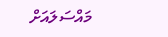މައްސަލައަށް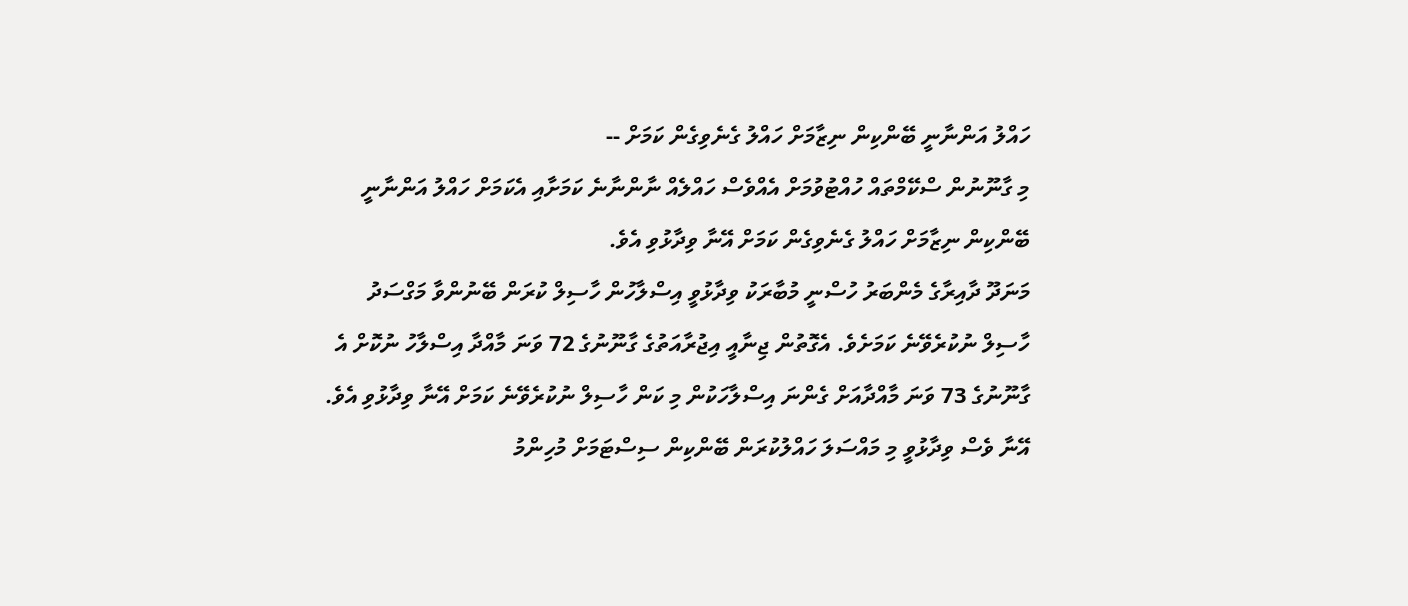ހައްލު އަންނާނީ ބޭންކިން ނިޒާމަށް ހައްލު ގެނެވިގެން ކަމަށް --
މި ގާނޫނުން ސްކޭމްތައް ހުއްޓުވުމަށް އެއްވެސް ހައްލެއް ނާންނާނެ ކަމަށާއި އެކަމަށް ހައްލު އަންނާނީ ބޭންކިން ނިޒާމަށް ހައްލު ގެނެވިގެން ކަމަށް އޭނާ ވިދާޅުވި އެވެ.
މަނަދޫ ދާއިރާގެ މެންބަރު ހުސްނީ މުބާރަކު ވިދާޅުވީ އިސްލާހުން ހާސިލް ކުރަން ބޭނުންވާ މަގްސަދު ހާސިލް ނުކުރެވޭނެ ކަމަށެވެ. އެގޮތުން ޖިނާއީ އިޖުރާއަތުގެ ގާނޫނުގެ 72 ވަނަ މާއްދާ އިސްލާހު ނުކޮށް އެ ގާނޫނުގެ 73 ވަނަ މާއްދާއަށް ގެންނަ އިސްލާހަކުން މި ކަން ހާސިލް ނުކުރެވޭނެ ކަމަށް އޭނާ ވިދާޅުވި އެވެ.
އޭނާ ވެސް ވިދާޅުވީ މި މައްސަލަ ހައްލުކުރަން ބޭންކިން ސިސްޓަމަށް މުހިންމު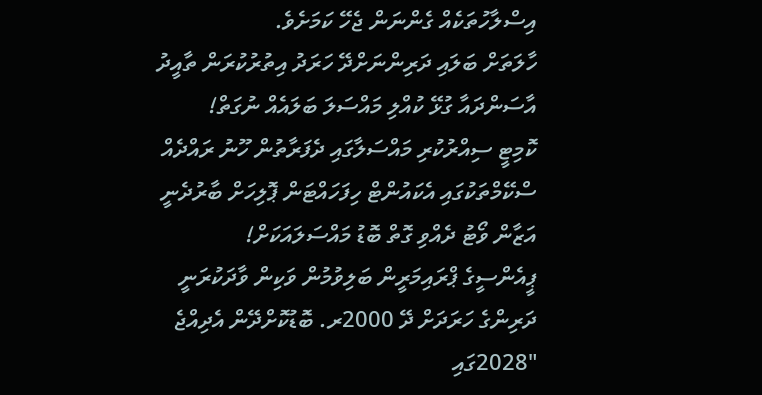އިސްލާހުތަކެއް ގެންނަން ޖެހޭ ކަމަށެވެ.
ހާލަތަށް ބަލައި ދަރިންނަށްދޭ ހަރަދު އިތުރުކުރަން ތާއީދު
އާސަންދައާ ގުޅޭ ކުއްލި މައްސަލަ ބަލައެއް ނުގަތް!
ކޮމިޓީ ސިއްރުކުރި މައްސަލާގައި ދެފަރާތުން ހޫނު ރައްދެއް
ސްކޭމްތަކުގައި އެކައުންޓް ހިފަހައްޓަން ޕޮލިހަށް ބާރުދެނީ
އަޒާން ވޯޓު ދެއްވި ގޮތް ބޮޑު މައްސަލައަކަށް!
ޕީއެންސީގެ ޕްރައިމަރީން ބަލިވުމުން ވަކިން ވާދަކުރަނީ
ދަރިންގެ ހަރަދަށް ދޭ 2000ރ. ބޮޑުކޮށްދޭން އެދިއްޖެ
"2028ގައި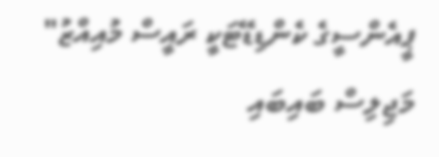ޕީއެންސީގެ ކެންޑިޑޭޓަކީ ރައީސް މުއިއްޒު"
މަޖިލިސް ބައިބައި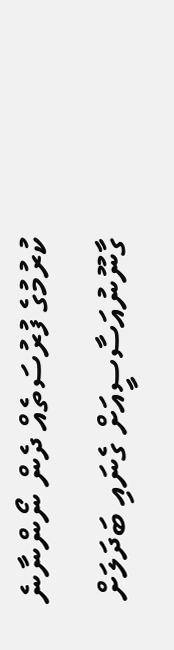ކުރުމުގެ ފުރުސަތެއް ދެން ނޯންނާނެ
ގާނޫނުއަސާސީއަށް ގެނައި ބަދަލަށް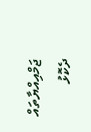ޖަމްއިއްޔާތައް ދެކޮޅު